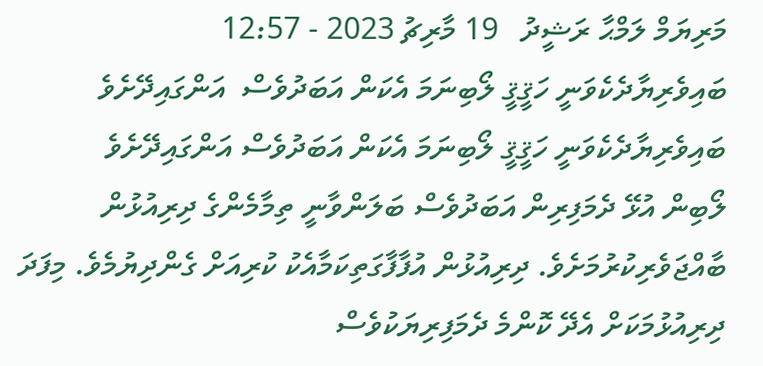މަރިޔަމް ލަމްޙާ ރަޝީދު   19 މާރިޗު 2023 - 12:57
ބައިވެރިޔާދެކެވަނީ ހަޤީޤީ ލޯބިނަމަ އެކަން އަބަދުވެސް  އަންގައިދޭށެވެ
ބައިވެރިޔާދެކެވަނީ ހަޤީޤީ ލޯބިނަމަ އެކަން އަބަދުވެސް އަންގައިދޭށެވެ
ލޯބިން އުޅޭ ދެމަފިރިން އަބަދުވެސް ބަލަންވާނީ ތިމާމެންގެ ދިރިއުޅުން ބާއްޖަވެރިކުރުމަށެވެ. ދިރިއުޅުން އުފާފާގަތިކަމާއެކު ކުރިއަށް ގެންދިޔުމެވެ. މިފަދަ ދިރިއުޅުމަކަށް އެދޭ ކޮންމެ ދެމަފިރިޔަކުވެސް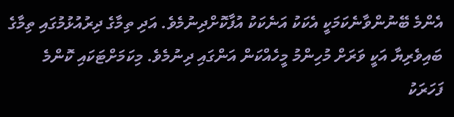އެންމެ ބޭނުންވާނެކަމަކީ އެކަކު އަނެކަކު އުފާކޮށްދިނުމެވެ. އަދި ތިމާގެ ދިރުއުޅުމުގައި ތިމާގެ ބައިވެރިޔާ އަކީ ވަރަށް މުހިންމު މީހެއްކަން އަންގައި ދިނުމެވެ. މިކަމަށްޓަކައި ކޮންމެ ފަހަރަކު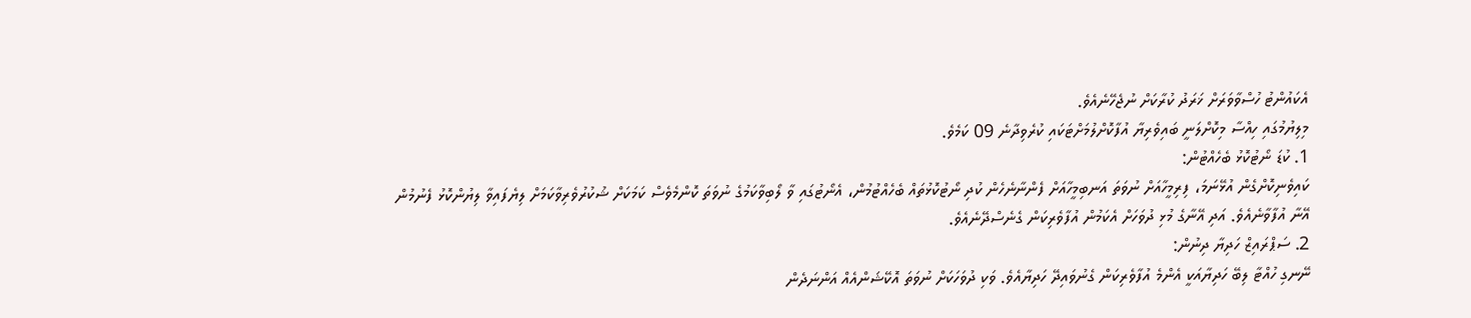އެކައުންޓު ހުސްވާވަރަށް ޚަރަދު ކުރާކަށް ނުޖެހޭނެއެވެ.
މިލިޔުމުގައި ހިއްސާ މިކޮށްލަނީ ބައިވެރިޔާ އުފާކޮށްލުމަށްޓަކައި ކުރެވިދާނެ 09 ކަމެވެ.
1. ކުޑަ ނޯޓުކޮޅު ބެހެއްޓުން:
ކައިވެނިކޮށްގެން އުޅޭނަމަ، ފިރިމީހާއަށް ނުވަތަ އަނބިމީހާއަށް ފެންނާނެހެން ކުދި ނޯޓުކޮޅުތައް ބެހެއްޓުމުން، އެނޯޓުގައި ވާ ލޯބިވާކަމުގެ ނުވަތަ ކޮންމެވެސް ކަމަކަށް ޝުކުރުވެރިވާކަމަށް ލިޔެފައިވާ ލިޔުންކޮޅު ފެނުމުން އޭނާ އުފާވާނެއެވެ. އަދި އޭނާގެ މުޅި ދުވަހަށް އެކަމުން އުފާވެރިކަން ގެނެސްދޭނެއެވެ.
2. ސަޕްރައިޒް ހަދިޔާ ދިނުން:
ނޭނގި ހުއްޓާ ލިބޭ ހަދިޔާއަކީ އެންމެ އުފާވެރިކަން ގެނުވައިދޭ ހަދިޔާއެވެ. ވަކި ދުވަހަކަށް ނުވަތަ އޮކޭޝަންއެއް އަންނަދެން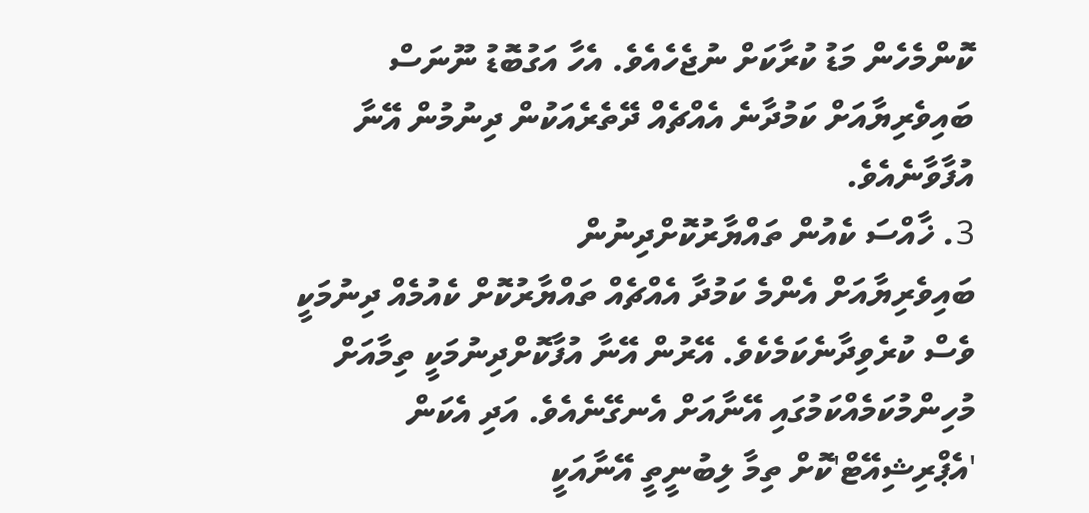ކޮންމެހެން މަޑު ކުރާކަށް ނުޖެހެއެވެ. އެހާ އަގުބޮޑު ނޫނަސް ބައިވެރިޔާއަށް ކަމުދާނެ އެއްޗެއް ދޭތެރެއަކުން ދިނުމުން އޭނާ އުފާވާނެއެވެ.
3. ޚާއްސަ ކެއުން ތައްޔާރުކޮށްދިނުން
ބައިވެރިޔާއަށް އެންމެ ކަމުދާ އެއްޗެއް ތައްޔާރުކޮށް ކެއުމެއް ދިނުމަކީ ވެސް ކުރެވިދާނެކަމެކެވެ. އޭރުން އޭނާ އުފާކޮށްދިނުމަކީ ތިމާއަށް މުހިންމުކަމެއްކަމުގައި އޭނާއަށް އެނގޭނެއެވެ. އަދި އެކަން 'އެޕްރިޝިއޭޓް'ކޮށް ތިމާ ލިބުނީތީ އޭނާއަކީ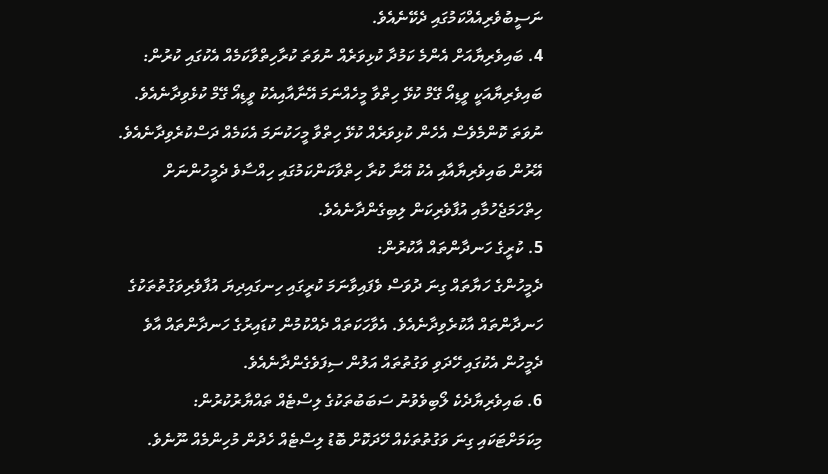ނަސީބުވެރިއެއްކަމުގައި ދެކޭނެއެވެ.
4. ބައިވެރިޔާއަށް އެންމެ ކަމުދާ ކުޅިވަރެއް ނުވަތަ ކުރާހިތްވާކަމެއް އެކުގައި ކުރުން:
ބައިވެރިޔާއަކީ ވީޑިއޯ ގޭމް ކުޅޭ ހިތްވާ މީހެއްނަމަ އޭނާއާއިއެކު ވީޑިއޯ ގޭމް ކުޅެވިދާނެއެވެ. ނުވަތަ ކޮންމެވެސް އެހެން ކުޅިވަރެއް ކުޅޭ ހިތްވާ މީހަކުނަމަ އެކަމެއް ދަސްކުރެވިދާނެއެވެ. އޭރުން ބައިވެރިޔާއާއި އެކު އޭނާ ކުރާ ހިތްވާކަންކަމުގައި ހިއްސާވެ ދެމީހުންނަށް ހިތްހަމަޖެހުމާއި އުފާވެރިކަން ލިބިގެންދާނެއެވެ.
5. ކުރީގެ ހަނދާންތައް އާކުރުން:
ދެމީހުންގެ ހަޔާތައް ގިނަ ދުވަސް ވެފައިވާނަމަ ކުރީގައި ހިނގައިދިޔަ އުފާވެރިވަގުތުތަކުގެ ހަނދާންތައް އާކުރެވިދާނެއެވެ. އެވާހަކަތައް ދެއްކުމުން ކުޑައިރުގެ ހަނދާންތައް އާވެ ދެމީހުން އެކުގައި ހޭދަވި ވަގުތުތައް އަލުން ސިފަވެގެންދާނެއެވެ.
6. ބައިވެރިޔާދެކެ ލޯބިވެވުނު ސަބަބުތަކުގެ ލިސްޓެއް ތައްޔާރުކުރުން:
މިކަމަށްޓަކައި ގިނަ ވަގުތުތަކެއް ހޭދަކޮށް ބޮޑު ލިސްޓެއް ހެދުން މުހިންމެއް ނޫނެވެ.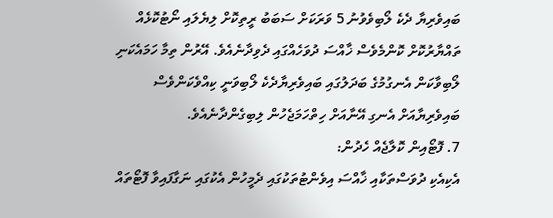ބައިވެރިޔާ ދެކެ ލޯބިވެވުނު 5 ވަރަކަށް ސަބަބު ރީތިކޮށް ލިޔެލައި ނޯޓުކޮޅެއް ތައްޔާރުކޮށް ކޮންމެވެސް ޚާއްސަ ދުވަހެއްގައި ދެވިދާނެއެވެ. އޭރުން ތިމާ ހަމައެކަނި ލޯބިވާކަން އެނގުމުގެ ބަދަލުގައި ބައިވެރިޔާދެކެ ލޯބިވަނީ ކިއްވެކަންވެސް ބައިވެރިޔާއަށް އެނގި އޭނާއަށް ހިތްހަމަޖެހުން ލިބިގެންދާނެއެވެ.
7. ފޮޓޯއިން ކޮލާޖެއް ހެދުން:
އެކިއެކި ދުވަސްތަކާއި ޚާއްސަ އިވެންޓުތަކުގައި ދެމީހުން އެކުގައި ނަގާފައިވާ ފޮޓޯތައް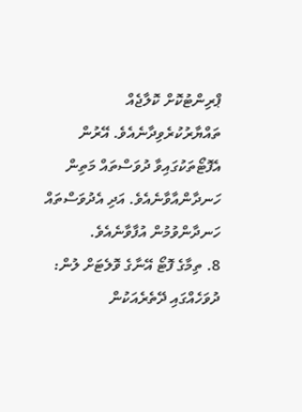ޕްރިންޓުކޮށް ކޮލާޖެއް ތައްޔާރުކުރެވިދާނެއެވެ. އޭރުން އެފޮޓޯތަކުގައިވާ ދުވަސްތައް މަތިން ހަނދާންއާވާނެއެވެ. އަދި އެދުވަސްތައް ހަނދާންވުމުން އުފާވާނެއެވެ.
8. ތިމާގެ ފޮޓޯ އޭނާގެ ވޮލެޓަށް ލުން:
ދުވަހެއްގައި ދޭތެރެއަކުން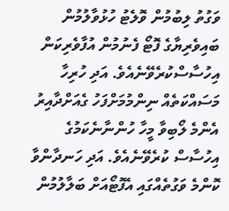ވަގުތު ލިބުމުން ވޮލެޓު ހުޅުވާލުމުން ބައިވެރިޔާގެ ފޮޓޯ ފެނުމުން އުފާވެރިކަން އިހުސާސްކުރެވޭނެއެވެ. އަދި ހުރިހާ މަސައްކަތެއް ނިންމުމަށްފަހު ގެއަށްދާއިރު އެންމެ ލޯބިވާ މީހާ ހުންނާނެކަމުގެ އިހުސާސް ކުރެވޭނެއެވެ. އަދި ހަނދާންވާ ކޮންމެ ވަގުތެއްގައި އެފޮޓޯއަށް ބަލާލުމުން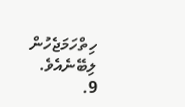ހިތްހަމަޖެހުން ލިބޭނެއެވެ.
9.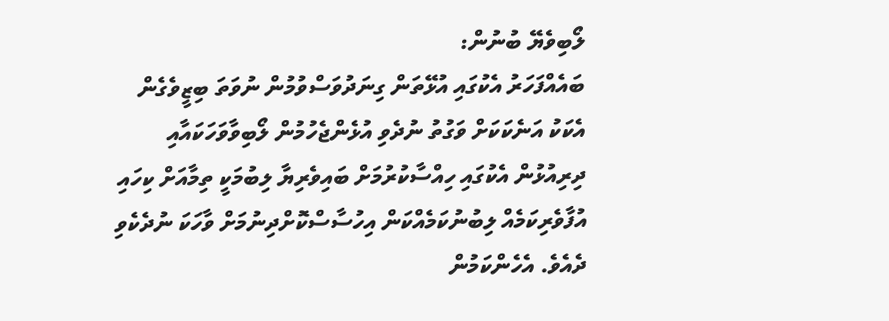ލޯބިވެޔޭ ބުނުން:
ބައެއްފަހަރު އެކުގައި އުޅޭތަން ގިނަދުވަސްވުމުން ނުވަތަ ބިޒީވެގެން އެކަކު އަނެކަކަށް ވަގުތު ނުދެވި އުޅެންޖެހުމުން ލޯބިވާވަހަކައާއި ދިރިއުޅުން އެކުގައި ހިއްސާކުރުމަށް ބައިވެރިޔާ ލިބުމަކީ ތިމާއަށް ކިހައި އުފާވެރިކަމެއް ލިބުނުކަމެއްކަން އިހުސާސްކޮށްދިނުމަށް ވާހަކަ ނުދެކެވި ދެއެވެ. އެހެންކަމުން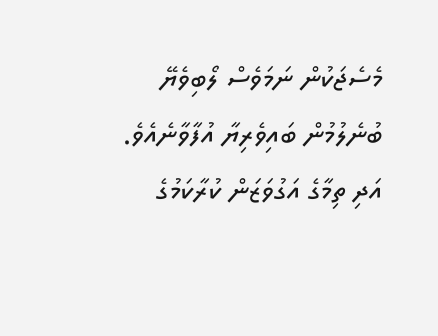މެސެޖަކުން ނަމަވެސް ލޯބިވެޔޭ ބުނެލުމުން ބައިވެރިޔާ އުފާވާނެއެވެ. އަދި ތިމާގެ އަގުވަޒަން ކުރާކަމުގެ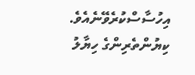އިހުސާސްކުރެވޭނެއެވެ.
ކިޔުންތެރިންގެ ހިޔާލު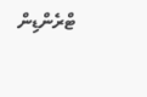ޓްރެންޑިން